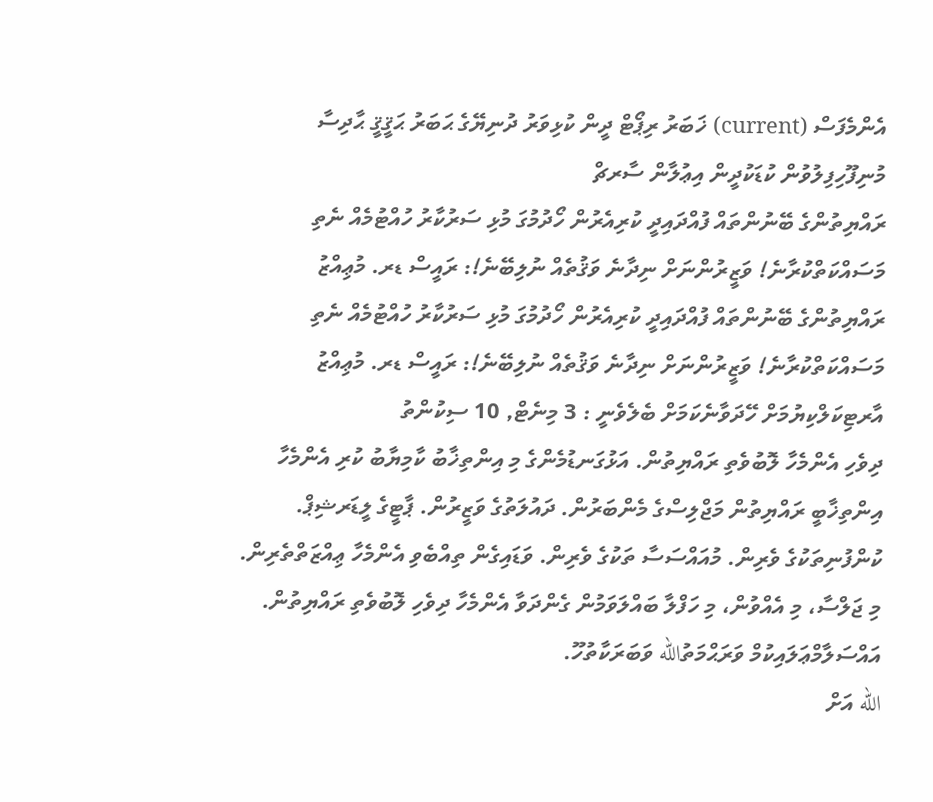އެންމެފަސް (current) ޚަބަރު ރިޕޯޓް ދީން ކުޅިވަރު ދުނިޔޭގެ ޙަބަރު ޙަޤީޤީ ޙާދިސާ މުނިފޫހިފިލުވުން ކުޑަކުދީން އިޢުލާން ސާރޗް
ރައްޔިތުންގެ ބޭނުންތައް ފުއްދައިދީ ކުރިއެރުން ހޯދުމުގަ މުޅި ސަރުކާރު ހުއްޓުމެއް ނެތި މަސައްކަތްކުރާނެ! ވަޒީރުންނަށް ނިދާނެ ވަޤުތެއް ނުލިބޭނެ!: ރައީސް ޑރ. މުޢިއްޒު
ރައްޔިތުންގެ ބޭނުންތައް ފުއްދައިދީ ކުރިއެރުން ހޯދުމުގަ މުޅި ސަރުކާރު ހުއްޓުމެއް ނެތި މަސައްކަތްކުރާނެ! ވަޒީރުންނަށް ނިދާނެ ވަޤުތެއް ނުލިބޭނެ!: ރައީސް ޑރ. މުޢިއްޒު
އާރޓިކަލްކިޔުމަށް ހޭދަވާނެކަމަށް ބެލެވެނީ : 3 މިނެޓް, 10 ސިކުންތު
ދިވެހި އެންމެހާ ލޮބުވެތި ރައްޔިތުން. އަޅުގަނޑުމެންގެ މި އިންތިޚާބު ކާމިޔާބު ކުރި އެންމެހާ އިންތިޚާބީ ރައްޔިތުން މަޖްލިސްގެ މެންބަރުން. ދައުލަތުގެ ވަޒީރުން. ޕާޓީގެ ލީޑަރޝިޕް. ކުންފުނިތަކުގެ ވެރިން. މުއައްސަސާ ތަކުގެ ވެރިން. ވަޑައިގެން ތިއްބެވި އެންމެހާ ޢިއްޒަތްތެރިން. މި ޖަލްސާ، މި އެއްވުން، މި ހަފްލާ ބައްލަވަމުން ގެންދަވާ އެންމެހާ ދިވެހި ލޮބުވެތި ރައްޔިތުން. އައްސަލާމްޢަލައިކުމް ވަރަޙްމަތުالله ވަބަރަކާތުހޫ.
الله އަށް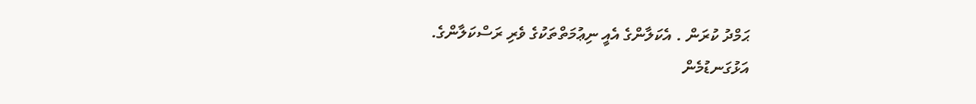ޙަމްދު ކުރަން . އެކަލާންގެ އެއީ ނިޢުމަތްތަކުގެ ވެރި ރަސްކަލާންގެ.
އަޅުގަނޑުމެން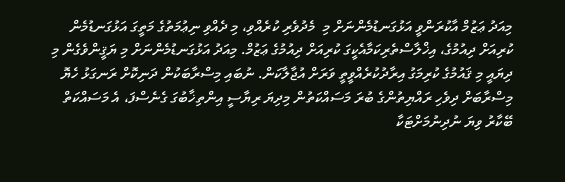މިއަދު ޢަޒުމް އާކުރަންވީ އަޅުގަނޑުމެންނަށް މި  މެދުވެރި ކުރެއްވި، މި ދެއްވި ނިޢުމަތުގެ މަތީގަ އަޅުގަނޑުމެން ކުރިއަށް ދިއުމުގެ، އިޚްލާސްތެރިކަމާއެކީގަ ކުރިއަށް ދިއުމުގެ ޢަޒުމް. މިއަދު އަޅުގަނޑުމެންނަށް މި ޔަޤީންވެގެން މި ދިޔައީ މި ޤައުމުގެ ކުރިމަގު އިރާދުކުރެއްވީތީ ވަރަށް އުޖާލާކަން. ނުބައި މިސްރާބަކުން ދަނިކޮށް ރަނގަޅު ހެޔޮ މިސްރާބަށް ދިވެހި ރައްޔިތުންގެ ބުރަ މަސައްކަތުން މިދިޔަ ރިޔާސީ އިންތިޚާބުގަ ގެނެސްފަ، އެ މަސައްކަތް ބޭކާރު ވިޔަ ނުދިނުމަށްޓަކާ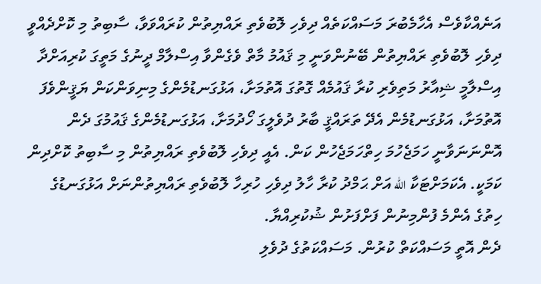އަނެއްކާވެސް އެހާމެބުރަ މަސައްކަތެއް ދިވެހި ލޮބުވެތި ރައްޔިތުން ކުރައްވަވާ، ސާބިތު މި ކޮށްދެއްވީ ދިވެހި ލޮބުވެތި ރައްޔިތުން ބޭނުންވަނީ މި ޤައުމު މާތް ވެގެންވާ އިސްލާމް ދީނުގެ މަތީގަ ކުރިއަށްދާ އިސްލާމީ ޝިއާރު މަތިވެރި ކުރާ ޤައުމެއް ގޮތުގަ އޮތުމަށާ، އަޅުގަނޑުމެންގެ މިނިވަންކަން ޔަޤީންވެފަ އޮތުމަށާ، އަޅުގަނޑުމެން އެދޭ ތަރައްޤީ ބާރު ދުވެލީގަ ހޯދުމަށާ، އަޅުގަނޑުމެންގެ ޤައުމުގަ ދެން އޮންނަނަވާނީ ހަމަޖެހުމަ ހިތްހަމަޖެހުން ކަން. އެއީ ދިވެހި ލޮބުވެތި ރައްޔިތުން މި ސާބިތު ކޮށްދިން ކަމަކީ. އެކަމަށްޓަކާ الله އަށް ޙަމްދު ކުރާ ހާލު ދިވެހި ހުރިހާ ލޮބުވެތި ރައްޔިތުންނަށް އަޅުގަނޑުގެ ހިތުގެ އެންމެ ފުންމިނުން ފަށްފަށުން ޝުކުރިއްޔާ.
ދެން އޮތީ މަސައްކަތް ކުރުން. މަސައްކަތުގެ ދުވެލި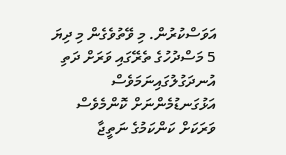އަވަސްކުރުން. މި ވޭތުވެގެން މި ދިޔަ 5 މަސްދުހުގެ ތެރޭގައި ވަރަށް ދަތި އުނދަގުލުގައިނަމަވެސް އަޅުގަނޑުމެންނަށް ކޮންމެވެސް ވަރަކަށް ކަންކަމުގެ ނަތީޖާ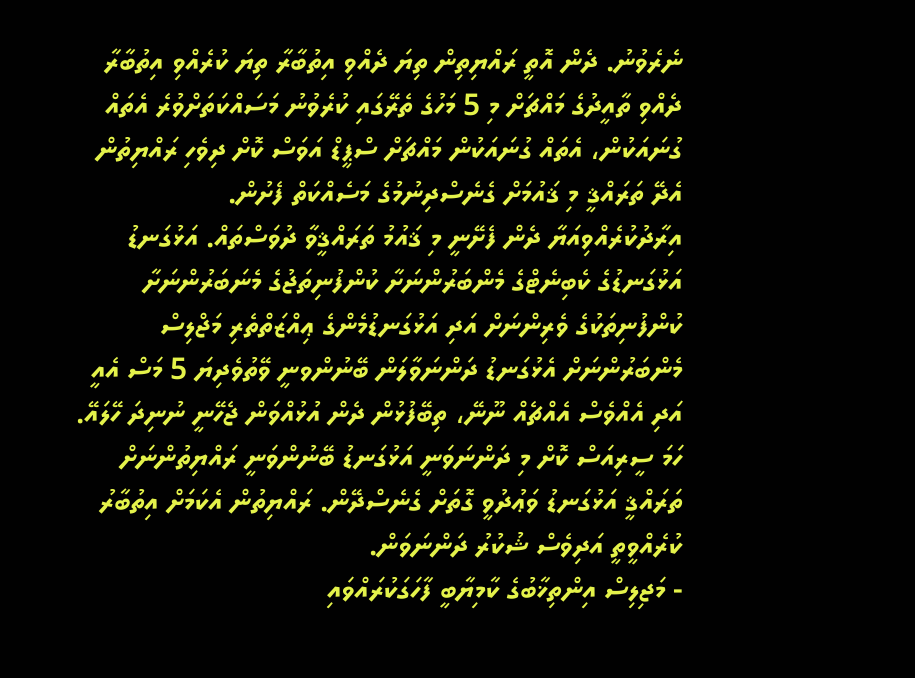ނެރެވުނު. ދެން އޮތީ ރައްޔިތިން ތިޔަ ދެއްވި އިތުބާރާ ތިޔަ ކުރެއްވި އިތުބާރާ ދެއްވި ތާއީދުގެ މައްޗަށް މި 5 މަހުގެ ތެރޭގައި ކުރެވުނު މަސައްކަތަށްވުރެ އެތައް ގުނައަކުން، އެތައް ގުނައަކުން މައްޗަށް ސްޕީޑް އަވަސް ކޮށް ދިވެހި ރައްޔިތުން އެދޭ ތަރައްޤީ މި ޤައުމަށް ގެނެސްދިނުމުގެ މަސެއްކަތް ފެށުން.
އިރާދުކުރެއްވިއަޔާ ދެން ފެށޭނީ މި ޤައުމު ތަރައްޤީވާ ދުވަސްތައް. އަޅުގަނޑު އަޅުގަނޑުގެ ކެބިނެޓްގެ މެންބަރުންނަށާ ކުންފުނިތަޖުގެ މެނަބަރުންނަށާ ކުންފުނިތަކުގެ ވެރިންނަށް އަދި އަޅުގަނޑުމެންގެ ޢިއްޒަތްތެރި މަޖްލިސް މެންބަރުންނަށް އެޅުގަނޑު ދަންނަވާލަން ބޭނުންވނީ ވޭތުވެދިޔަ 5 މަސް އެއީ އަދި އެއްވެސް އެއްޗެއް ނޫނޭ، ތިބޭފުޅުން ދެން އުޅުއްވަން ޖެހޭނީ ނުނިދަ ހޭލައޭ. ހަމަ ސީރިއަސް ކޮށް މި ދަންނަވަނީ އަޅުގަނޑު ބޭނުންވަނީ ރައްޔިތުންނަށް  ތަރައްޤީ އަޅުގަނޑު ވަޢުދުވީ ގޮތަށް ގެނެސްދޭން. ރައްޔިތުން އެކަމަށް އިތުބާރު ކުރެއްވީތީ އަދިވެސް ޝުކުރު ދަންނަވަން.
- މަޖިލިސް އިންތިޚާބުގެ ކާމިޔާބީ ފާހަގަކުރައްވައި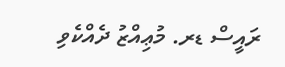ރައީސް ޑރ. މުޢިއްޒު ދެއްކެވި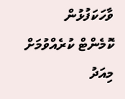ވާހަކަފުޅުން
ކޮމެންޓް ކުރެއްވުމަށް
މިއަދު